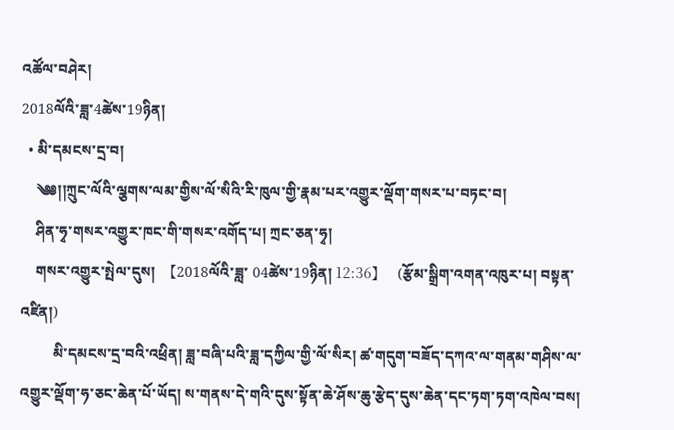འཚོལ་བཤེར།
2018ལོའི་ཟླ་4ཚེས་19ཉིན།
  • མི་དམངས་དྲ་བ།
    ༄༅།།ཀྲུང་ལོའི་ལྕགས་ལམ་གྱིས་ལོ་སིའི་རི་ཁུལ་གྱི་རྣམ་པར་འགྱུར་ལྡོག་གསར་པ་བཏང་བ།
    ཤིན་ཧྭ་གསར་འགྱུར་ཁང་གི་གསར་འགོད་པ། ཀྲང་ཅན་ཧྭ།
    གསར་འགྱུར་སྤེལ་དུས།  【2018ལོའི་ཟླ་ 04ཚེས་19ཉིན། 12:36】   (རྩོམ་སྒྲིག་འགན་འཁུར་པ། བསྟན་འཛིན།)
         མི་དམངས་དྲ་བའི་འཕྲིན། ཟླ་བཞི་པའི་ཟླ་དཀྱིལ་གྱི་ལོ་སིར། ཚ་གདུག་བཟོད་དཀའ་ལ་གནམ་གཤིས་ལ་འགྱུར་ལྡོག་ཧ་ཅང་ཆེན་པོ་ཡོད། ས་གནས་དེ་གའི་དུས་སྟོན་ཆེ་ཤོས་ཆུ་རྩེད་དུས་ཆེན་དང་ཏག་ཏག་འཁེལ་བས།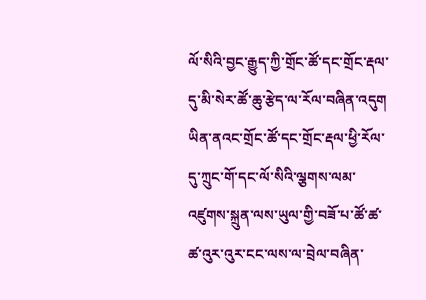ལོ་སིའི་བྱང་རྒྱུད་ཀྱི་གྲོང་ཚོ་དང་གྲོང་རྡལ་དུ་མི་སེར་ཚོ་ཆུ་རྩེད་ལ་རོལ་བཞིན་འདུག ཡིན་ནའང་གྲོང་ཚོ་དང་གྲོང་རྡལ་ཕྱི་རོལ་དུ་ཀྲུང་གོ་དང་ལོ་སིའི་ལྕགས་ལམ་འཛུགས་སྐྲུན་ལས་ཡུལ་གྱི་བཟོ་པ་ཚོ་ཚ་ཚ་འུར་འུར་ངང་ལས་ལ་བྲེལ་བཞིན་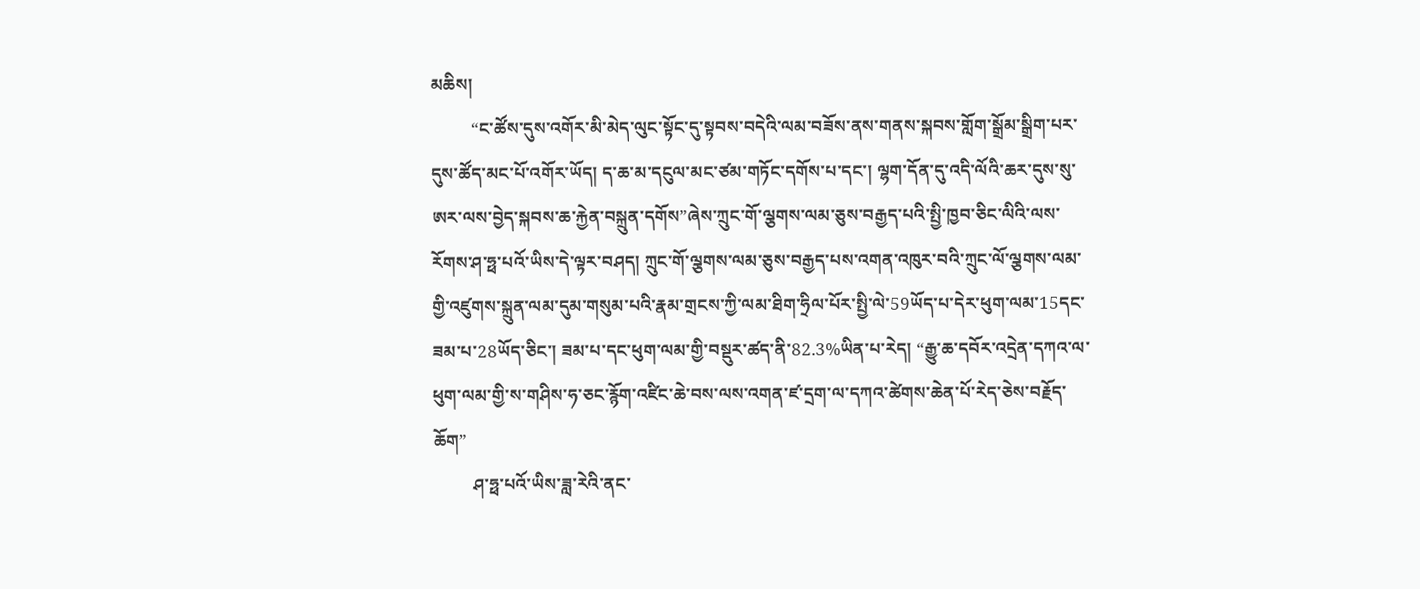མཆིས།
         “ང་ཚོས་དུས་འགོར་མི་མེད་ལུང་སྟོང་དུ་སྟབས་བདེའི་ལམ་བཟོས་ནས་གནས་སྐབས་གློག་སྒྲོམ་སྒྲིག་པར་དུས་ཚོད་མང་པོ་འགོར་ཡོད། ད་ཆ་མ་དངུལ་མང་ཙམ་གཏོང་དགོས་པ་དང་། ལྷག་དོན་དུ་འདི་ལོའི་ཆར་དུས་སུ་ཨར་ལས་བྱེད་སྐབས་ཆ་རྐྱེན་བསྐྲུན་དགོས”ཞེས་ཀྲུང་གོ་ལྕགས་ལམ་ཅུས་བརྒྱད་པའི་སྤྱི་ཁྱབ་ཅིང་ལིའི་ལས་རོགས་ཤ་ཧྥ་པའོ་ཡིས་དེ་ལྟར་བཤད། ཀྲུང་གོ་ལྕགས་ལམ་ཅུས་བརྒྱད་པས་འགན་འཁུར་བའི་ཀྲུང་ལོ་ལྕགས་ལམ་གྱི་འཛུགས་སྐྲུན་ལམ་དུམ་གསུམ་པའི་རྣམ་གྲངས་ཀྱི་ལམ་ཐིག་ཧྲིལ་པོར་སྤྱི་ལེ་59ཡོད་པ་དེར་ཕུག་ལམ་15དང་ཟམ་པ་28ཡོད་ཅིང་། ཟམ་པ་དང་ཕུག་ལམ་གྱི་བསྡུར་ཚད་ནི་82.3%ཡིན་པ་རེད། “རྒྱུ་ཆ་དབོར་འདྲེན་དཀའ་ལ་ཕུག་ལམ་གྱི་ས་གཤིས་ཧ་ཅང་རྙོག་འཛིང་ཆེ་བས་ལས་འགན་ཛ་དྲག་ལ་དཀའ་ཚེགས་ཆེན་པོ་རེད་ཅེས་བརྗོད་ཆོག”
         ཤ་ཧྥ་པའོ་ཡིས་ཟླ་རེའི་ནང་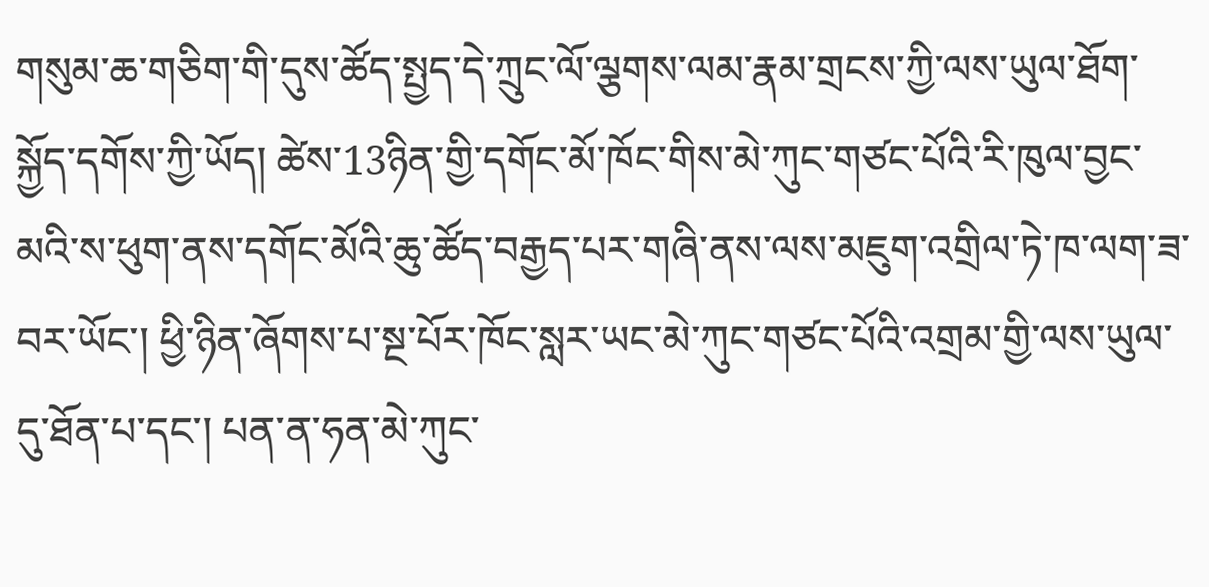གསུམ་ཆ་གཅིག་གི་དུས་ཚོད་སྤྱད་དེ་ཀྲུང་ལོ་ལྕགས་ལམ་རྣམ་གྲངས་ཀྱི་ལས་ཡུལ་ཐོག་སྐྱོད་དགོས་ཀྱི་ཡོད། ཚེས་13ཉིན་གྱི་དགོང་མོ་ཁོང་གིས་མེ་ཀུང་གཙང་པོའི་རི་ཁུལ་བྱང་མའི་ས་ཕུག་ནས་དགོང་མོའི་ཆུ་ཚོད་བརྒྱད་པར་གཞི་ནས་ལས་མཇུག་འགྲིལ་ཏེ་ཁ་ལག་ཟ་བར་ཡོང་། ཕྱི་ཉིན་ཞོགས་པ་སྔ་པོར་ཁོང་སླར་ཡང་མེ་ཀུང་གཙང་པོའི་འགྲམ་གྱི་ལས་ཡུལ་དུ་ཐོན་པ་དང་། པན་ན་ཧན་མེ་ཀུང་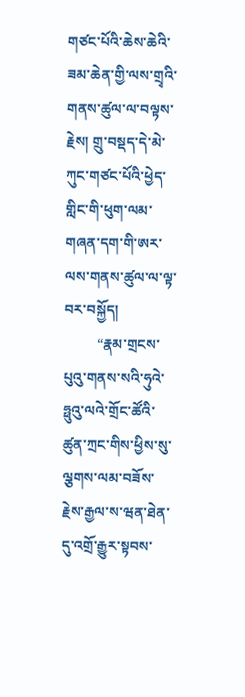གཙང་པོའི་ཆེས་ཆེའི་ཟམ་ཆེན་གྱི་ལས་གྲྭའི་གནས་ཚུལ་ལ་བལྟས་རྗེས། གྲུ་བསྡད་དེ་མེ་ཀུང་གཙང་པོའི་ཕྱེད་གླིང་གི་ཕུག་ལམ་གཞན་དག་གི་ཨར་ལས་གནས་ཚུལ་ལ་ལྟ་བར་བསྐྱོད།
         “རྣམ་གྲངས་པུའུ་གནས་སའི་ཧུའེ་ཧྥུའུ་ལའེ་གྲོང་ཚོའི་ཚུན་ཀྲང་གིས་ཕྱིས་སུ་ལྕགས་ལམ་བཟོས་རྗེས་རྒྱལ་ས་ཝན་ཐེན་དུ་འགྲོ་རྒྱུར་སྟབས་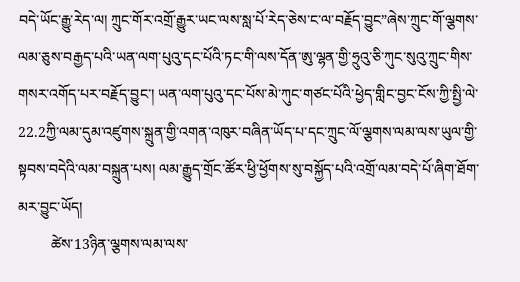བདེ་ཡོང་རྒྱུ་རེད་ལ། ཀྲུང་གོར་འགྲོ་རྒྱུར་ཡང་ལས་སླ་པོ་རེད་ཅེས་ང་ལ་བརྗོད་བྱུང”ཞེས་ཀྲུང་གོ་ལྕགས་ལམ་ཅུས་བརྒྱད་པའི་ཡན་ལག་པུའུ་དང་པོའི་ཏང་གི་ལས་དོན་ཨུ་ལྷན་གྱི་ཧྲུའུ་ཅི་ཀུང་སུའུ་ཀྲུང་གིས་གསར་འགོད་པར་བརྗོད་བྱུང་། ཡན་ལག་པུའུ་དང་པོས་མེ་ཀུང་གཙང་པོའི་ཕྱེད་གླིང་བྱང་ངོས་ཀྱི་སྤྱི་ལེ་22.2ཀྱི་ལམ་དུམ་འཛུགས་སྐྲུན་གྱི་འགན་འཁུར་བཞིན་ཡོད་པ་དང་ཀྲུང་ལོ་ལྕགས་ལམ་ལས་ཡུལ་གྱི་སྟབས་བདེའི་ལམ་བསྐྲུན་པས། ལམ་རྒྱུད་གྲོང་ཚོར་ཕྱི་ཕྱོགས་སུ་བསྐྱོད་པའི་འགྲོ་ལམ་བདེ་པོ་ཞིག་ཐོག་མར་བྱུང་ཡོད།
         ཚེས་13ཉིན་ལྕགས་ལམ་ལས་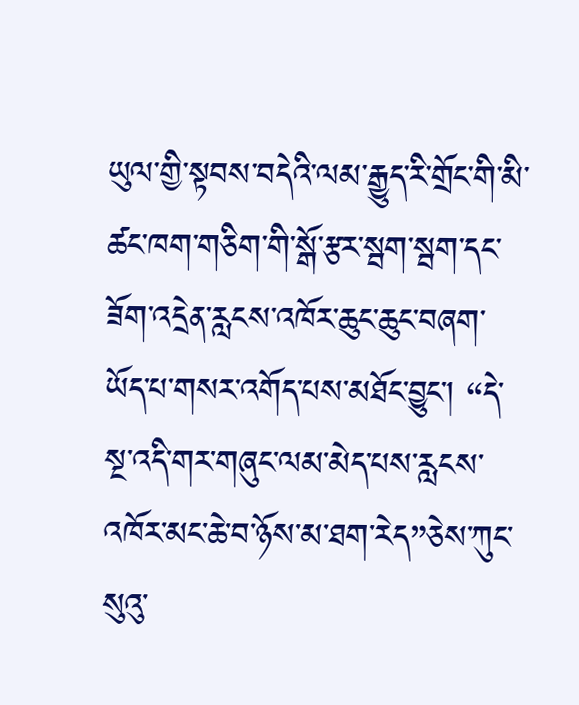ཡུལ་གྱི་སྟབས་བདེའི་ལམ་རྒྱུད་རི་གྲོང་གི་མི་ཚང་ཁག་གཅིག་གི་སྒོ་རྩར་སྦག་སྦག་དང་ཟོག་འདྲེན་རླངས་འཁོར་ཆུང་ཆུང་བཞག་ཡོད་པ་གསར་འགོད་པས་མཐོང་བྱུང་། “དེ་སྔ་འདི་གར་གཞུང་ལམ་མེད་པས་རླངས་འཁོར་མང་ཆེ་བ་ཉོས་མ་ཐག་རེད”ཅེས་ཀུང་སུའུ་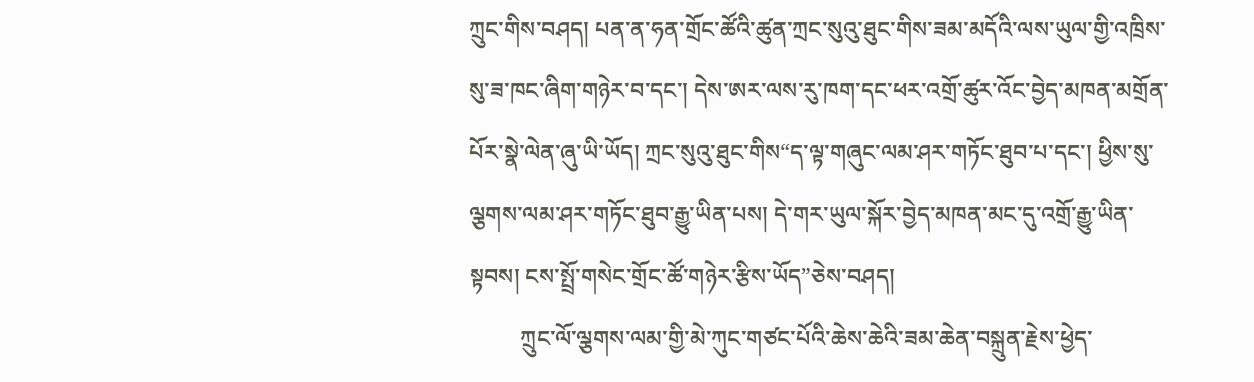ཀྲུང་གིས་བཤད། པན་ན་ཧན་གྲོང་ཚོའི་ཚུན་ཀྲང་སུའུ་ཐུང་གིས་ཟམ་མདོའི་ལས་ཡུལ་གྱི་འཁྲིས་སུ་ཟ་ཁང་ཞིག་གཉེར་བ་དང་། དེས་ཨར་ལས་རུ་ཁག་དང་ཕར་འགྲོ་ཚུར་འོང་བྱེད་མཁན་མགྲོན་པོར་སྣེ་ལེན་ཞུ་ཡི་ཡོད། ཀྲང་སུའུ་ཐུང་གིས“ད་ལྟ་གཞུང་ལམ་ཤར་གཏོང་ཐུབ་པ་དང་། ཕྱིས་སུ་ལྕགས་ལམ་ཤར་གཏོང་ཐུབ་རྒྱུ་ཡིན་པས། དེ་གར་ཡུལ་སྐོར་བྱེད་མཁན་མང་དུ་འགྲོ་རྒྱུ་ཡིན་སྟབས། ངས་སྤྲོ་གསེང་གྲོང་ཚོ་གཉེར་རྩིས་ཡོད”ཅེས་བཤད།
         ཀྲུང་ལོ་ལྕགས་ལམ་གྱི་མེ་ཀུང་གཙང་པོའི་ཆེས་ཆེའི་ཟམ་ཆེན་བསྐྲུན་རྗེས་ཕྱེད་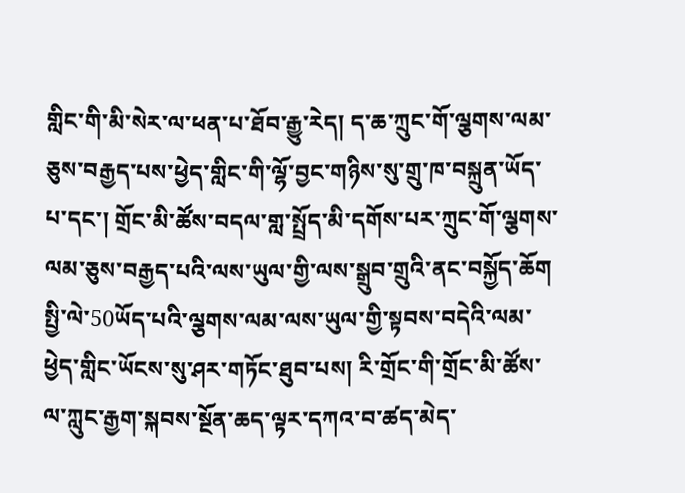གླིང་གི་མི་སེར་ལ་ཕན་པ་ཐོབ་རྒྱུ་རེད། ད་ཆ་ཀྲུང་གོ་ལྕགས་ལམ་ཅུས་བརྒྱད་པས་ཕྱེད་གླིང་གི་ལྷོ་བྱང་གཉིས་སུ་གྲུ་ཁ་བསྐྲུན་ཡོད་པ་དང་། གྲོང་མི་ཚོས་བདལ་གླ་སྤྲོད་མི་དགོས་པར་ཀྲུང་གོ་ལྕགས་ལམ་ཅུས་བརྒྱད་པའི་ལས་ཡུལ་གྱི་ལས་སྒྲུབ་གྲུའི་ནང་བསྐྱོད་ཆོག སྤྱི་ལེ་50ཡོད་པའི་ལྕགས་ལམ་ལས་ཡུལ་གྱི་སྟབས་བདེའི་ལམ་ཕྱེད་གླིང་ཡོངས་སུ་ཤར་གཏོང་ཐུབ་པས། རི་གྲོང་གི་གྲོང་མི་ཚོས་ལ་ཀླུང་རྒྱག་སྐབས་སྔོན་ཆད་ལྟར་དཀའ་བ་ཚད་མེད་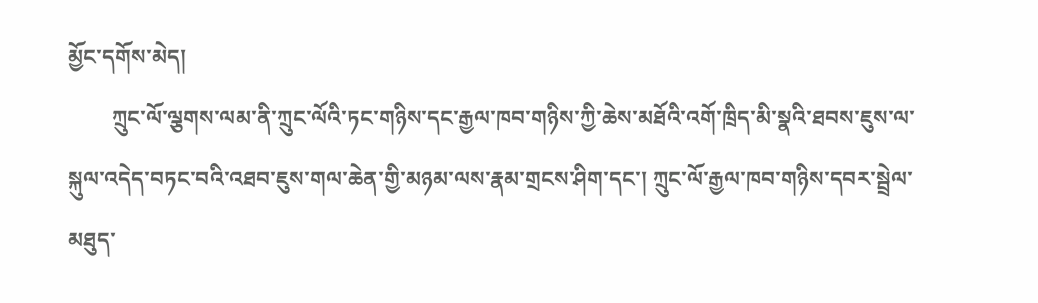མྱོང་དགོས་མེད།
        ཀྲུང་ལོ་ལྕགས་ལམ་ནི་ཀྲུང་ལོའི་ཏང་གཉིས་དང་རྒྱལ་ཁབ་གཉིས་ཀྱི་ཆེས་མཐོའི་འགོ་ཁྲིད་མི་སྣའི་ཐབས་ཇུས་ལ་སྐུལ་འདེད་བཏང་བའི་འཐབ་ཇུས་གལ་ཆེན་གྱི་མཉམ་ལས་རྣམ་གྲངས་ཤིག་དང་། ཀྲུང་ལོ་རྒྱལ་ཁབ་གཉིས་དབར་སྦྲེལ་མཐུད་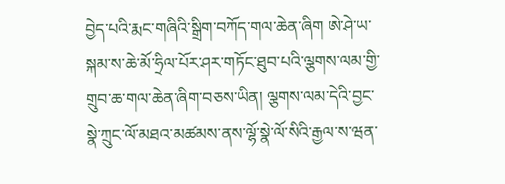བྱེད་པའི་རྨང་གཞིའི་སྒྲིག་བཀོད་གལ་ཆེན་ཞིག ཨེ་ཤེ་ཡ་སྐམ་ས་ཆེ་མོ་ཧྲིལ་པོར་ཤར་གཏོང་ཐུབ་པའི་ལྕགས་ལམ་གྱི་གྲུབ་ཆ་གལ་ཆེན་ཞིག་བཅས་ཡིན། ལྕགས་ལམ་དེའི་བྱང་སྣེ་ཀྲུང་ལོ་མཐའ་མཚམས་ནས་ལྷོ་སྣེ་ལོ་སིའི་རྒྱལ་ས་ཝན་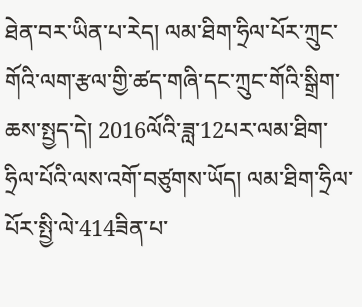ཐེན་བར་ཡིན་པ་རེད། ལམ་ཐིག་ཧྲིལ་པོར་ཀྲུང་གོའི་ལག་རྩལ་གྱི་ཚད་གཞི་དང་ཀྲུང་གོའི་སྒྲིག་ཆས་སྤྱད་དེ། 2016ལོའི་ཟླ་12པར་ལམ་ཐིག་ཧྲིལ་པོའི་ལས་འགོ་བཙུགས་ཡོད། ལམ་ཐིག་ཧྲིལ་པོར་སྤྱི་ལེ་414ཟིན་པ་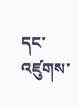དང་འཛུགས་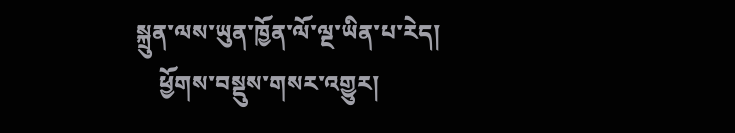སྐྲུན་ལས་ཡུན་ཁྱོན་ལོ་ལྔ་ཡིན་པ་རེད།
    ཕྱོགས་བསྡུས་གསར་འགྱུར།